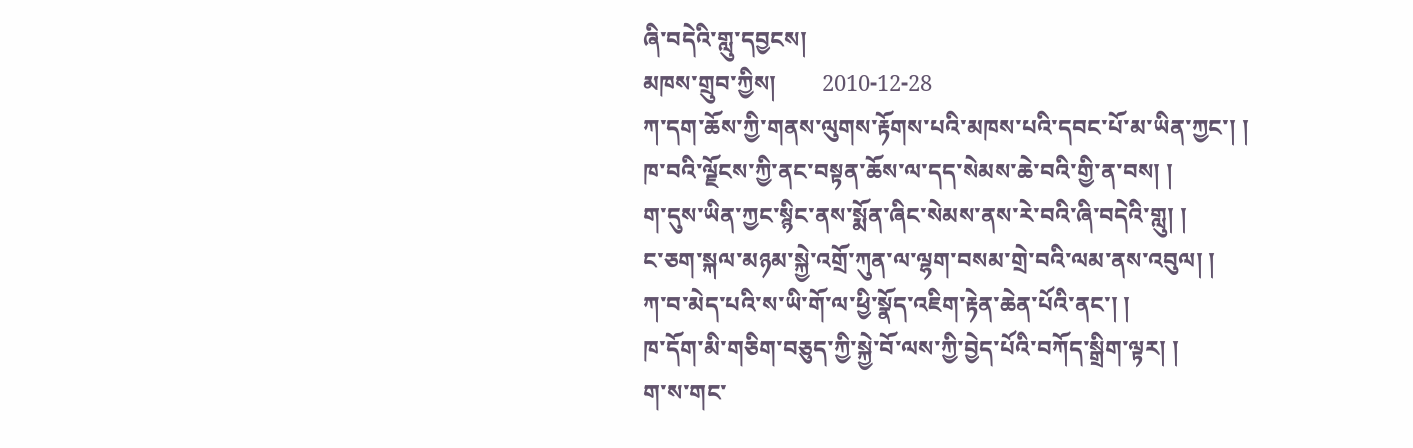ཞི་བདེའི་གླུ་དབྱངས།
མཁས་གྲུབ་ཀྱིས།        2010-12-28
ཀ་དག་ཆོས་ཀྱི་གནས་ལུགས་རྟོགས་པའི་མཁས་པའི་དབང་པོ་མ་ཡིན་ཀྱང་། །
ཁ་བའི་ལྗོངས་ཀྱི་ནང་བསྟན་ཆོས་ལ་དད་སེམས་ཆེ་བའི་གྱི་ན་བས། །
ག་དུས་ཡིན་ཀྱང་སྙིང་ནས་སྨོན་ཞིང་སེམས་ནས་རེ་བའི་ཞི་བདེའི་གླུ། །
ང་ཅག་སྐལ་མཉམ་སྐྱེ་འགྲོ་ཀུན་ལ་ལྷག་བསམ་གྲེ་བའི་ལམ་ནས་འབུལ། །
ཀ་བ་མེད་པའི་ས་ཡི་གོ་ལ་ཕྱི་སྣོད་འཇིག་རྟེན་ཆེན་པོའི་ནང་། །
ཁ་དོག་མི་གཅིག་བཅུད་ཀྱི་སྐྱེ་བོ་ལས་ཀྱི་བྱེད་པོའི་བཀོད་སྒྲིག་ལྟར། །
ག་ས་གང་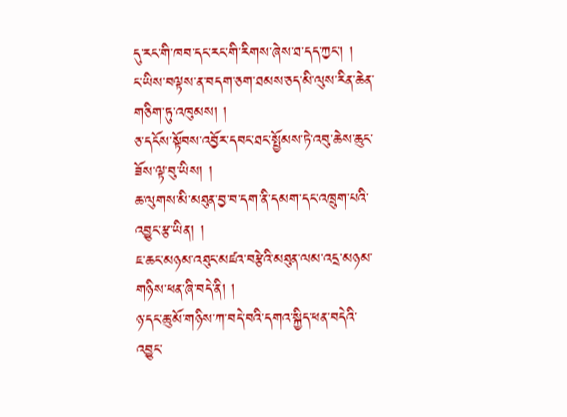དུ་རང་གི་ཁབ་དང་རང་གི་རིགས་ཞེས་ཐ་དད་ཀྱང་། །
ང་ཡིས་བལྟས་ན་བདག་ཅག་ཐམས་ཅད་མི་ལུས་རིན་ཆེན་གཅིག་ཏུ་འཁུམས། །
ཅ་དངོས་སྟོབས་འབྱོར་དབང་ཐང་སྤྱོམས་ཏེ་འབུ་ཆེས་ཆུང་ཟོས་ལྟ་བུ་ཡིས། །
ཆ་ལུགས་མི་མཐུན་བྱ་བ་དག་ནི་དམག་དང་འཁྲུག་པའི་འབྱུང་རྩ་ཡིན། །
ཇ་ཆང་མཉམ་འཐུང་མཛའ་བརྩེའི་མཐུན་ལམ་འདྲ་མཉམ་གཉིས་ཕན་ཞི་བདེ་ནི། །
ཉ་དང་ཆུ་མོ་གཉིས་ཀ་བདེ་བའི་དགའ་སྐྱིད་ཕན་བདེའི་འབྱུང་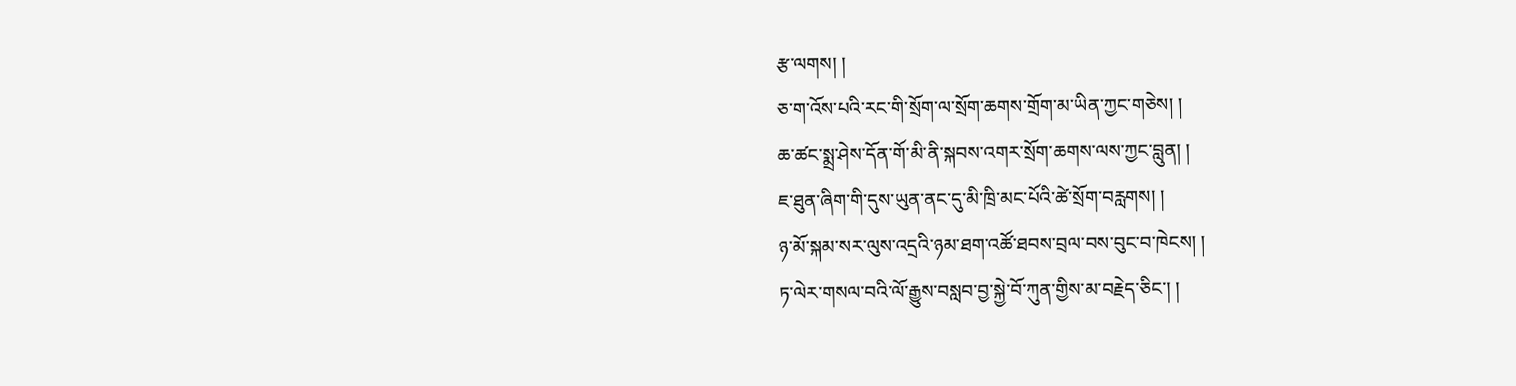རྩ་ལགས། །
ཅ་ག་འོས་པའི་རང་གི་སྲོག་ལ་སྲོག་ཆགས་གྲོག་མ་ཡིན་ཀྱང་གཅེས། །
ཆ་ཚང་སྨྲ་ཤེས་དོན་གོ་མི་ནི་སྐབས་འགར་སྲོག་ཆགས་ལས་ཀྱང་བླུན། །
ཇ་ཐུན་ཞིག་གི་དུས་ཡུན་ནང་དུ་མི་ཁྲི་མང་པོའི་ཚེ་སྲོག་བརླགས། །
ཉ་མོ་སྐམ་སར་ལུས་འདྲའི་ཉམ་ཐག་འཚོ་ཐབས་བྲལ་བས་བུང་བ་ཁེངས། །
ཏ་ལེར་གསལ་བའི་ལོ་རྒྱུས་བསླབ་བྱ་སྐྱེ་བོ་ཀུན་གྱིས་མ་བརྗེད་ཅིང་། །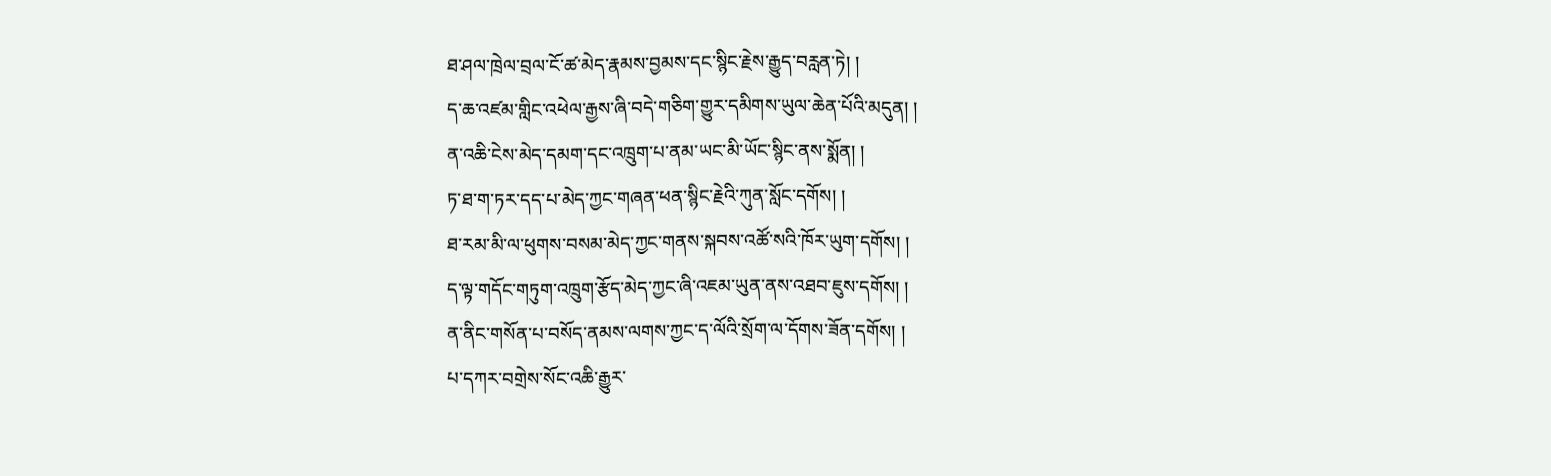ཐ་ཤལ་ཁྲེལ་བྲལ་ངོ་ཚ་མེད་རྣམས་བྱམས་དང་སྙིང་རྗེས་རྒྱུད་བརླན་ཏེ། །
ད་ཆ་འཛམ་གླིང་འཕེལ་རྒྱས་ཞི་བདེ་གཅིག་གྱུར་དམིགས་ཡུལ་ཆེན་པོའི་མདུན། །
ན་འཆི་ངེས་མེད་དམག་དང་འཁྲུག་པ་ནམ་ཡང་མི་ཡོང་སྙིང་ནས་སྨོན། །
ཏ་ཐ་ག་ཏར་དད་པ་མེད་ཀྱང་གཞན་ཕན་སྙིང་རྗེའི་ཀུན་སློང་དགོས། །
ཐ་རམ་མི་ལ་ཕུགས་བསམ་མེད་ཀྱང་གནས་སྐབས་འཚོ་སའི་ཁོར་ཡུག་དགོས། །
ད་ལྟ་གདོང་གཏུག་འཁྲུག་རྩོད་མེད་ཀྱང་ཞི་འཇམ་ཡུན་ནས་འཐབ་ཇུས་དགོས། །
ན་ནིང་གསོན་པ་བསོད་ནམས་ལགས་ཀྱང་ད་ལོའི་སྲོག་ལ་དོགས་ཟོན་དགོས། །
པ་དཀར་བགྲེས་སོང་འཆི་རྒྱུར་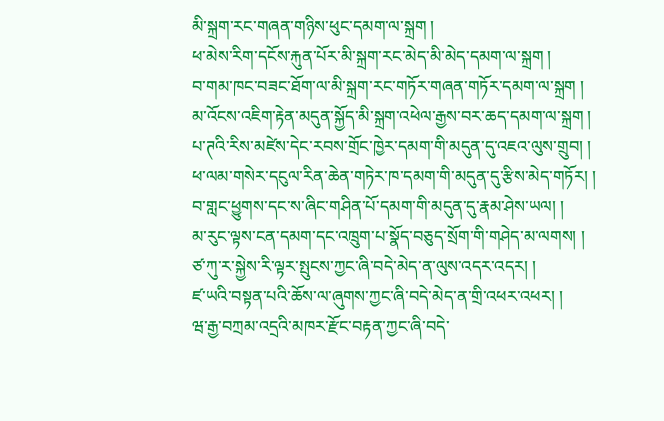མི་སྐྲག་རང་གཞན་གཉིས་ཕུང་དམག་ལ་སྐྲག །
ཕ་མེས་རིག་དངོས་རྐུན་པོར་མི་སྐྲག་རང་མེད་མི་མེད་དམག་ལ་སྐྲག །
བ་གམ་ཁང་བཟང་ཐོག་ལ་མི་སྐྲག་རང་གཏོར་གཞན་གཏོར་དམག་ལ་སྐྲག །
མ་འོངས་འཇིག་རྟེན་མདུན་སྐྱོད་མི་སྐྲག་འཕེལ་རྒྱས་བར་ཆད་དམག་ལ་སྐྲག །
པ་ཊའི་རིས་མཛེས་དེང་རབས་གྲོང་ཁྱེར་དམག་གི་མདུན་དུ་འཇའ་ལུས་གྲུབ། །
ཕ་ལམ་གསེར་དངུལ་རིན་ཆེན་གཏེར་ཁ་དམག་གི་མདུན་དུ་རྩིས་མེད་གཏོར། །
བ་གླང་ཕྱུགས་དང་ས་ཞིང་གཤིན་པོ་དམག་གི་མདུན་དུ་རྣམ་ཤེས་ཡལ། །
མ་རུང་ལྟས་ངན་དམག་དང་འཁྲུག་པ་སྣོད་བཅུད་སྲོག་གི་གཤེད་མ་ལགས། །
ཙ་ཀུ་ར་སྐྱེས་རི་ལྟར་སྤུངས་ཀྱང་ཞི་བདེ་མེད་ན་ལུས་འདར་འདར། །
ཛ་ཡའི་བསྟན་པའི་ཆོས་ལ་ཞུགས་ཀྱང་ཞི་བདེ་མེད་ན་གྲི་འཕར་འཕར། །
ཝ་རྒྱ་བཀྲམ་འདྲའི་མཁར་རྫོང་བརྟན་ཀྱང་ཞི་བདེ་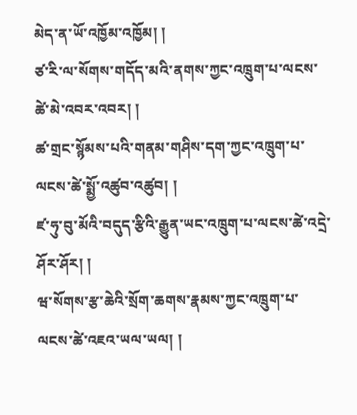མེད་ན་ཡོ་འཁྱོམ་འཁྱོམ། །
ཙ་རི་ལ་སོགས་གདོད་མའི་ནགས་ཀྱང་འཁྲུག་པ་ལངས་ཚེ་མེ་འབར་འབར། །
ཚ་གྲང་སྙོམས་པའི་གནམ་གཤིས་དག་ཀྱང་འཁྲུག་པ་ལངས་ཚེ་སྨྱོ་འཚུབ་འཚུབ། །
ཛ་ཧུ་བུ་མོའི་བདུད་རྩིའི་རྒྱུན་ཡང་འཁྲུག་པ་ལངས་ཚེ་འདྲེ་ཤོར་ཤོར། །
ཝ་སོགས་རྩ་ཆེའི་སྲོག་ཆགས་རྣམས་ཀྱང་འཁྲུག་པ་ལངས་ཚེ་འཇའ་ཡལ་ཡལ། །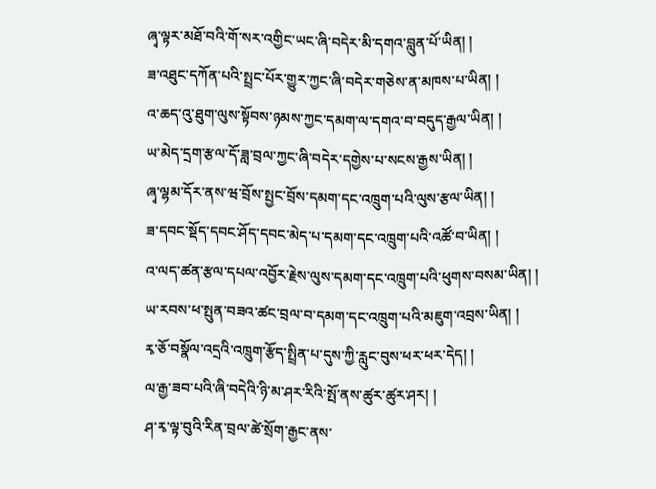ཞྭ་ལྟར་མཐོ་བའི་གོ་སར་འགྱིང་ཡང་ཞི་བདེར་མི་དགའ་བླུན་པོ་ཡིན། །
ཟ་འཐུང་དཀོན་པའི་སྤྲང་པོར་གྱུར་ཀྱང་ཞི་བདེར་གཅེས་ན་མཁས་པ་ཡིན། །
འ་ཆད་འུ་ཐུག་ལུས་སྟོབས་ཉམས་ཀྱང་དམག་ལ་དགའ་བ་བདུད་རྒྱལ་ཡིན། །
ཡ་མེད་དྲག་རྩལ་དོ་ཟླ་བྲལ་ཀྱང་ཞི་བདེར་དགྱེས་པ་སངས་རྒྱས་ཡིན། །
ཞྭ་ལྷམ་དོར་ནས་ཝ་བྲོས་སྤྱང་བྲོས་དམག་དང་འཁྲུག་པའི་ལུས་རྩལ་ཡིན། །
ཟ་དབང་སྡོད་དབང་ཤོད་དབང་མེད་པ་དམག་དང་འཁྲུག་པའི་འཚོ་བ་ཡིན། །
འ་ལད་ཚན་རྩལ་དཔལ་འབྱོར་རྗེས་ལུས་དམག་དང་འཁྲུག་པའི་ཕུགས་བསམ་ཡིན། །
ཡ་རབས་ཕ་སྤུན་བཟའ་ཚང་བྲལ་བ་དམག་དང་འཁྲུག་པའི་མཇུག་འབྲས་ཡིན། །
རྭ་ཅོ་བསྣོལ་འདྲའི་འཁྲུག་རྩོད་སྤྲིན་པ་དུས་ཀྱི་རླུང་བུས་ཕར་ཕར་དེད། །
ལ་རྒྱ་ཟབ་པའི་ཞི་བདེའི་ཉི་མ་ཤར་རིའི་སྤོ་ནས་ཚུར་ཚུར་ཤར། །
ཤ་རྭ་ལྟ་བུའི་རིན་བྲལ་ཚེ་སྲོག་རྒྱང་ནས་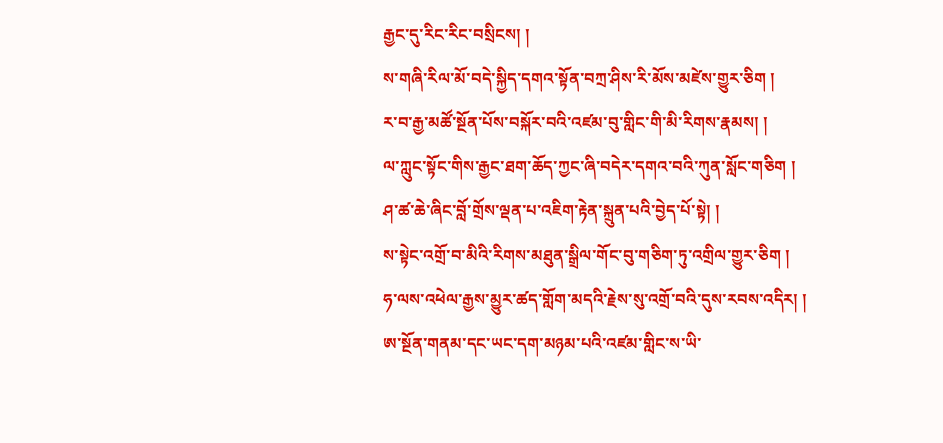རྒྱང་དུ་རིང་རིང་བསྲིངས། །
ས་གཞི་རིལ་མོ་བདེ་སྐྱིད་དགའ་སྟོན་བཀྲ་ཤིས་རི་མོས་མཛེས་གྱུར་ཅིག །
ར་བ་རྒྱ་མཚོ་སྔོན་པོས་བསྐོར་བའི་འཛམ་བུ་གླིང་གི་མི་རིགས་རྣམས། །
ལ་ཀླུང་སྟོང་གིས་རྒྱང་ཐག་ཆོད་ཀྱང་ཞི་བདེར་དགའ་བའི་ཀུན་སློང་གཅིག །
ཤ་ཚ་ཆེ་ཞིང་བློ་གྲོས་ལྡན་པ་འཇིག་རྟེན་སྐྲུན་པའི་བྱེད་པོ་སྟེ། །
ས་སྟེང་འགྲོ་བ་མིའི་རིགས་མཐུན་སྒྲིལ་གོང་བུ་གཅིག་ཏུ་འགྲིལ་གྱུར་ཅིག །
ཧ་ལས་འཕེལ་རྒྱས་མྱུར་ཚད་གློག་མདའི་རྗེས་སུ་འགྲོ་བའི་དུས་རབས་འདིར། །
ཨ་སྔོན་གནམ་དང་ཡང་དག་མཉམ་པའི་འཛམ་གླིང་ས་ཡི་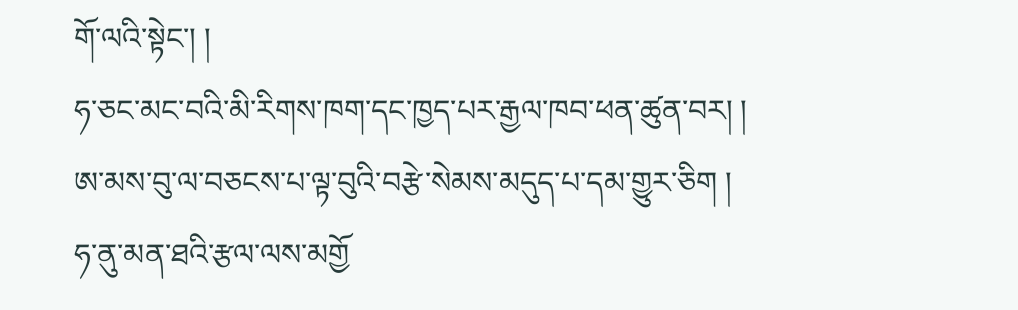གོ་ལའི་སྟེང་། །
ཧ་ཅང་མང་བའི་མི་རིགས་ཁག་དང་ཁྱད་པར་རྒྱལ་ཁབ་ཕན་ཚུན་བར། །
ཨ་མས་བུ་ལ་བཅངས་པ་ལྟ་བུའི་བརྩེ་སེམས་མདུད་པ་དམ་གྱུར་ཅིག །
ཧ་ནུ་མན་ཐའི་རྩལ་ལས་མགྱོ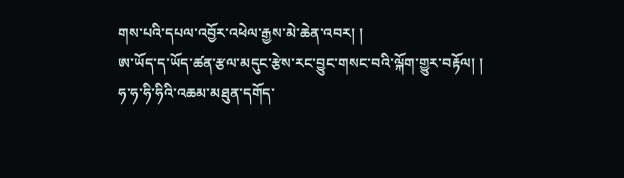གས་པའི་དཔལ་འབྱོར་འཕེལ་རྒྱས་མེ་ཆེན་འབར། །
ཨ་ཡོད་ད་ཡོད་ཚན་རྩལ་མདུང་རྩེས་རང་བྱུང་གསང་བའི་ལྐོག་གྱུར་བརྟོལ། །
ཧ་ཧ་ཧི་ཧིའི་འཆམ་མཐུན་དགོད་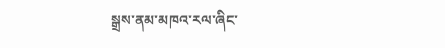སྒྲས་ནམ་མཁའ་རལ་ཞིང་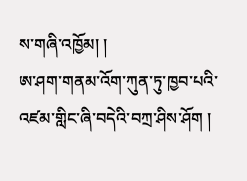ས་གཞི་འཁྱོམ། །
ཨ་ཤག་གནམ་འོག་ཀུན་ཏུ་ཁྱབ་པའི་འཛམ་གླིང་ཞི་བདེའི་བཀྲ་ཤིས་ཤོག །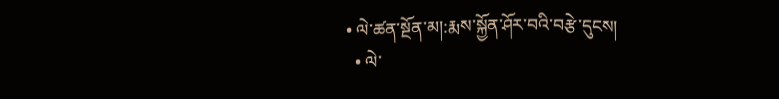• ལེ་ཚན་སྔོན་མ།:རྨས་སྐྱོན་ཤོར་བའི་བརྩེ་དུངས།
  • ལེ་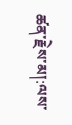ཚན་རྗེས་མ།:ལས་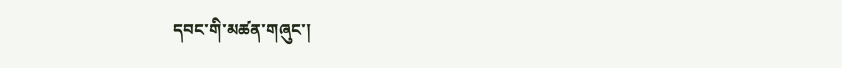དབང་གི་མཚན་གཞུང་།